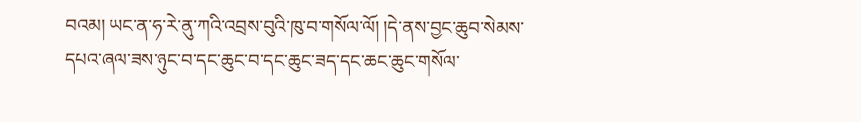བའམ། ཡང་ན་ཧ་རེ་ནུ་ཀའི་འབྲས་བུའི་ཁུ་བ་གསོལ་ལོ། །དེ་ནས་བྱང་ཆུབ་སེམས་དཔའ་ཞལ་ཟས་ཉུང་བ་དང་ཆུང་བ་དང་ཆུང་ཟད་དང་ཆང་ཆུང་གསོལ་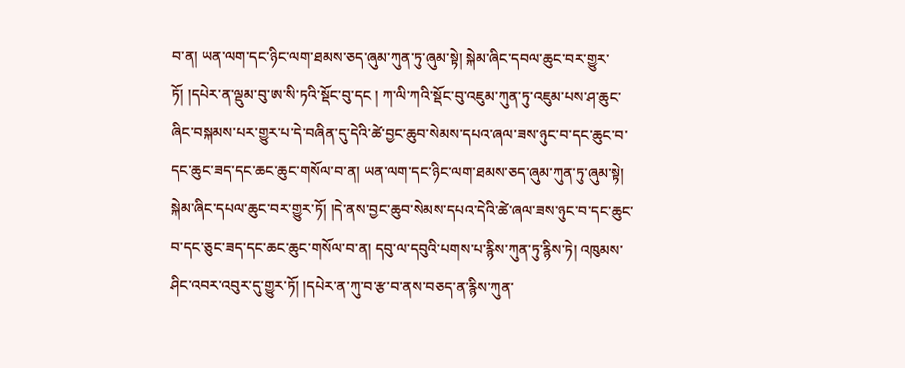བ་ན། ཡན་ལག་དང་ཉིང་ལག་ཐམས་ཅད་ཞུམ་ཀུན་ཏུ་ཞུམ་སྟེ། སྐེམ་ཞིང་དབལ་ཆུང་བར་གྱུར་ཏོ། །དཔེར་ན་ལྡུམ་བུ་ཨ་སི་ཏའི་སྡོང་བུ་དང ། ཀ་ལི་ཀའི་སྡོང་བུ་འཇུམ་ཀུན་ཏུ་འཇུམ་པས་ཤ་ཆུང་ཞིང་བསྐམས་པར་གྱུར་པ་དེ་བཞིན་དུ་དེའི་ཚེ་བྱང་ཆུབ་སེམས་དཔའ་ཞལ་ཟས་ཉུང་བ་དང་ཆུང་བ་དང་ཆུང་ཟད་དང་ཆང་ཆུང་གསོལ་བ་ན། ཡན་ལག་དང་ཉིང་ལག་ཐམས་ཅད་ཞུམ་ཀུན་ཏུ་ཞུམ་སྟེ། སྐེམ་ཞིང་དཔལ་ཆུང་བར་གྱུར་ཏོ། །དེ་ནས་བྱང་ཆུབ་སེམས་དཔའ་དེའི་ཚེ་ཞལ་ཟས་ཉུང་བ་དང་ཆུང་བ་དང་ཅུང་ཟད་དང་ཆང་ཆུང་གསོལ་བ་ན། དབུ་ལ་དབུའི་པགས་པ་རྙིས་ཀུན་ཏུ་རྙིས་ཏེ། འཁུམས་ཤིང་འབར་འབུར་དུ་གྱུར་ཏོ། །དཔེར་ན་ཀུ་བ་རྩ་བ་ནས་བཅད་ན་རྙིས་ཀུན་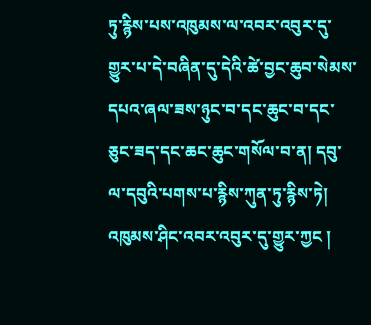ཏུ་རྙིས་པས་འཁུམས་ལ་འབར་འབུར་དུ་གྱུར་པ་དེ་བཞིན་དུ་དེའི་ཚེ་བྱང་ཆུབ་སེམས་དཔའ་ཞལ་ཟས་ཉུང་བ་དང་ཆུང་བ་དང་ཅུང་ཟད་དང་ཆང་ཆུང་གསོལ་བ་ན། དབུ་ལ་དབུའི་པགས་པ་རྙིས་ཀུན་ཏུ་རྙིས་ཏེ། འཁུམས་ཤིང་འབར་འབུར་དུ་གྱུར་ཀྱང །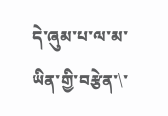དེ་ཞུམ་པ་ལ་མ་ཡིན་གྱི་བརྩེན་\་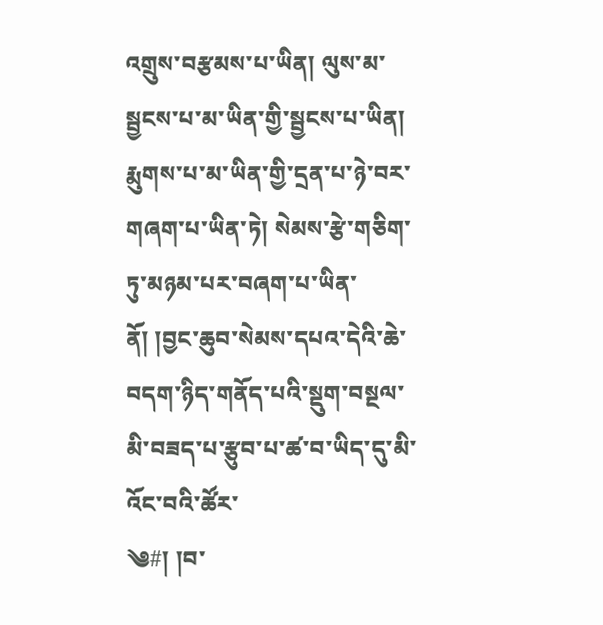འགྲུས་བརྩམས་པ་ཡིན། ལུས་མ་སྦྱངས་པ་མ་ཡིན་གྱི་སྦྱངས་པ་ཡིན། རྨུགས་པ་མ་ཡིན་གྱི་དྲན་པ་ཉེ་བར་གཞག་པ་ཡིན་ཏེ། སེམས་རྩེ་གཅིག་ཏུ་མཉམ་པར་བཞག་པ་ཡིན་ནོ། །བྱང་ཆུབ་སེམས་དཔའ་དེའི་ཆེ་བདག་ཉིད་གནོད་པའི་སྡུག་བསྔལ་མི་བཟད་པ་རྩུབ་པ་ཚ་བ་ཡིད་དུ་མི་འོང་བའི་ཚོར་
༄#། །བ་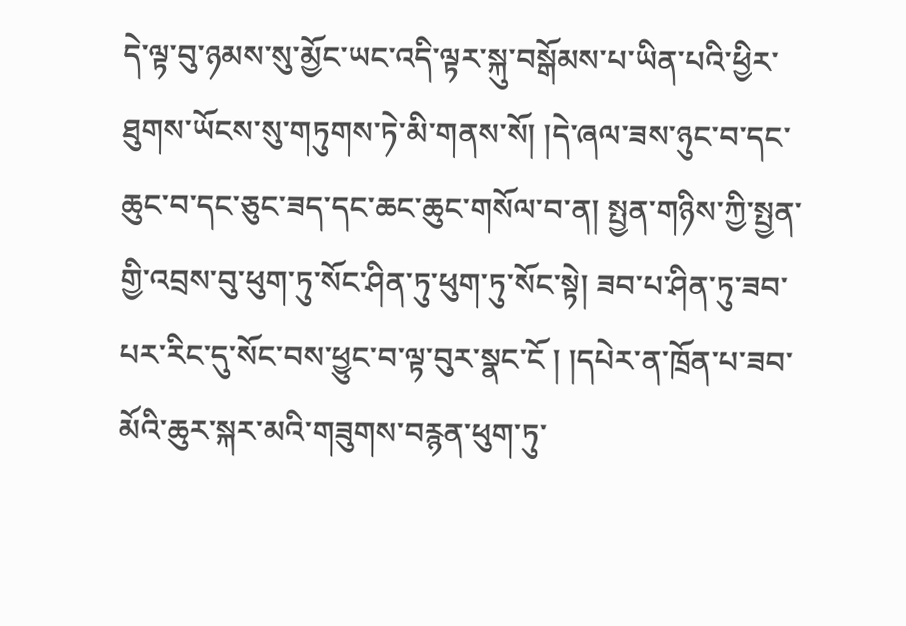དེ་ལྟ་བུ་ཉམས་སུ་མྱོང་ཡང་འདི་ལྟར་སྐུ་བསྒོམས་པ་ཡིན་པའི་ཕྱིར་ཐུགས་ཡོངས་སུ་གཏུགས་ཏེ་མི་གནས་སོ། །དེ་ཞལ་ཟས་ཉུང་བ་དང་ཆུང་བ་དང་ཅུང་ཟད་དང་ཆང་ཆུང་གསོལ་བ་ན། སྤྱན་གཉིས་ཀྱི་སྤྱན་གྱི་འབྲས་བུ་ཕུག་ཏུ་སོང་ཤིན་ཏུ་ཕུག་ཏུ་སོང་སྟེ། ཟབ་པ་ཤིན་ཏུ་ཟབ་པར་རིང་དུ་སོང་བས་ཕྱུང་བ་ལྟ་བུར་སྣང་ངོ ། །དཔེར་ན་ཁྲོན་པ་ཟབ་མོའི་ཆུར་སྐར་མའི་གཟུགས་བརྙན་ཕུག་ཏུ་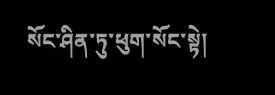སོང་ཤིན་ཏུ་ཕུག་སོང་སྟེ།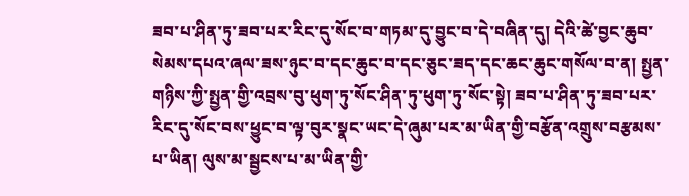ཟབ་པ་ཤིན་ཏུ་ཟབ་པར་རིང་དུ་སོང་བ་གཏམ་དུ་བྱུང་བ་དེ་བཞིན་དུ། དེའི་ཚེ་བྱང་ཆུབ་སེམས་དཔའ་ཞལ་ཟས་ཉུང་བ་དང་ཆུང་བ་དང་ཅུང་ཟད་དང་ཆང་ཆུང་གསོལ་བ་ན། སྤྱན་གཉིས་ཀྱི་སྤྱན་གྱི་འབྲས་བུ་ཕུག་ཏུ་སོང་ཤིན་ཏུ་ཕུག་ཏུ་སོང་སྟེ། ཟབ་པ་ཤིན་ཏུ་ཟབ་པར་རིང་དུ་སོང་བས་ཕྱུང་བ་ལྟ་བུར་སྣང་ཡང་དེ་ཞུམ་པར་མ་ཡིན་གྱི་བརྩོན་འགྲུས་བརྩམས་པ་ཡིན། ལུས་མ་སྦྱངས་པ་མ་ཡིན་གྱི་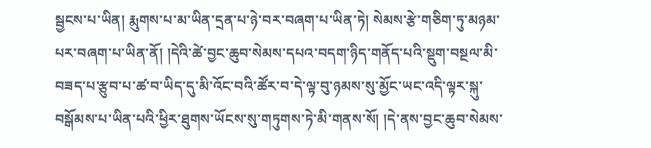སྦྱངས་པ་ཡིན། རྨུགས་པ་མ་ཡིན་དྲན་པ་ཉེ་བར་བཞག་པ་ཡིན་ཏེ། སེམས་རྩེ་གཅིག་ཏུ་མཉམ་པར་བཞག་པ་ཡིན་ནོ། །དེའི་ཚེ་བྱང་ཆུབ་སེམས་དཔའ་བདག་ཉིད་གནོད་པའི་སྡུག་བསྔལ་མི་བཟད་པ་རྩུབ་པ་ཚ་བ་ཡིད་དུ་མི་འོང་བའི་ཚོར་བ་དེ་ལྟ་བུ་ཉམས་སུ་མྱོང་ཡང་འདི་ལྟར་སྐུ་བསྒོམས་པ་ཡིན་པའི་ཕྱིར་ཐུགས་ཡོངས་སུ་གཏུགས་ཏེ་མི་གནས་སོ། །དེ་ནས་བྱང་ཆུབ་སེམས་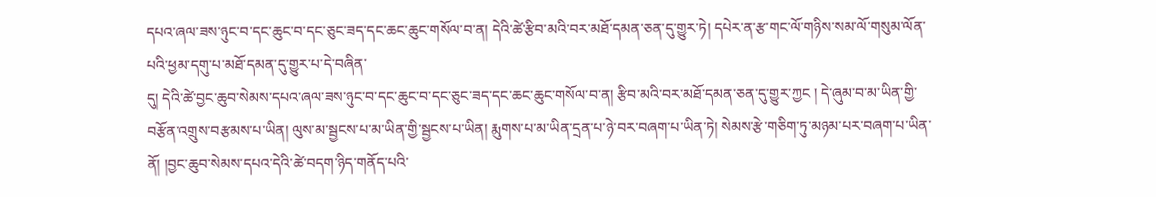དཔའ་ཞལ་ཟས་ཉུང་བ་དང་ཆུང་བ་དང་ཅུང་ཟད་དང་ཆང་ཆུང་གསོལ་བ་ན། དེའི་ཚེ་རྩིབ་མའི་བར་མཐོ་དམན་ཅན་དུ་གྱུར་ཏེ། དཔེར་ན་རྩ་གང་ལོ་གཉིས་སམ་ལོ་གསུམ་ལོན་པའི་ཕྱམ་དགུ་པ་མཐོ་དམན་དུ་གྱུར་པ་དེ་བཞིན་
དུ། དེའི་ཚེ་བྱང་ཆུབ་སེམས་དཔའ་ཞལ་ཟས་ཉུང་བ་དང་ཆུང་བ་དང་ཅུང་ཟད་དང་ཆང་ཆུང་གསོལ་བ་ན། རྩིབ་མའི་བར་མཐོ་དམན་ཅན་དུ་གྱུར་ཀྱང ། དེ་ཞུམ་བ་མ་ཡིན་གྱི་བརྩོན་འགྲུས་བརྩམས་པ་ཡིན། ལུས་མ་སྦྱངས་པ་མ་ཡིན་གྱི་སྦྱངས་པ་ཡིན། རྨུགས་པ་མ་ཡིན་དྲན་པ་ཉེ་བར་བཞག་པ་ཡིན་ཏེ། སེམས་རྩེ་གཅིག་ཏུ་མཉམ་པར་བཞག་པ་ཡིན་ནོ། །བྱང་ཆུབ་སེམས་དཔའ་དེའི་ཚེ་བདག་ཉིད་གནོད་པའི་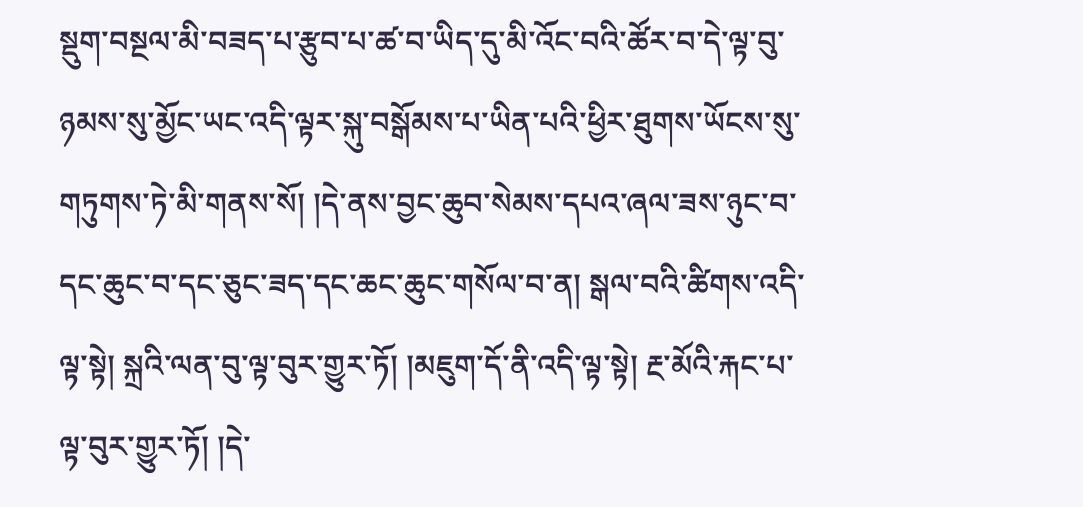སྡུག་བསྔལ་མི་བཟད་པ་རྩུབ་པ་ཚ་བ་ཡིད་དུ་མི་འོང་བའི་ཚོར་བ་དེ་ལྟ་བུ་ཉམས་སུ་མྱོང་ཡང་འདི་ལྟར་སྐུ་བསྒོམས་པ་ཡིན་པའི་ཕྱིར་ཐུགས་ཡོངས་སུ་གཏུགས་ཏེ་མི་གནས་སོ། །དེ་ནས་བྱང་ཆུབ་སེམས་དཔའ་ཞལ་ཟས་ཉུང་བ་དང་ཆུང་བ་དང་ཅུང་ཟད་དང་ཆང་ཆུང་གསོལ་བ་ན། སྒལ་བའི་ཚིགས་འདི་ལྟ་སྟེ། སྐྲའི་ལན་བུ་ལྟ་བུར་གྱུར་ཏོ། །མཇུག་དོ་ནི་འདི་ལྟ་སྟེ། རྔ་མོའི་རྐང་པ་ལྟ་བུར་གྱུར་ཏོ། །དེ་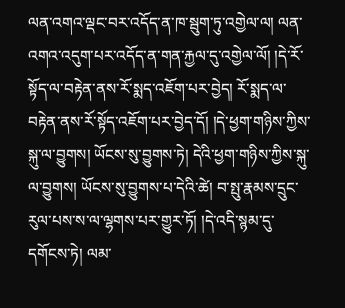ལན་འགའ་ལྡང་བར་འདོད་ན་ཁ་སྦུག་ཏུ་འགྱེལ་ལ། ལན་འགའ་འདུག་པར་འདོད་ན་གན་རྐྱལ་དུ་འགྱེལ་ལོ། །དེ་རོ་སྟོད་ལ་བརྟེན་ནས་རོ་སྨད་འཇོག་པར་བྱེད། རོ་སྨད་ལ་བརྟེན་ནས་རོ་སྟོད་འཇོག་པར་བྱེད་དོ། །དེ་ཕྱག་གཉིས་ཀྱིས་སྐུ་ལ་བྱུགས། ཡོངས་སུ་བྱུགས་ཏེ། དེའི་ཕྱག་གཉིས་ཀྱིས་སྐུ་ལ་བྱུགས། ཡོངས་སུ་བྱུགས་པ་དེའི་ཚེ། བ་སྤུ་རྣམས་དྲུང་རུལ་པས་ས་ལ་ལྷགས་པར་གྱུར་ཏོ། །དེ་འདི་སྙམ་དུ་དགོངས་ཏེ། ལམ་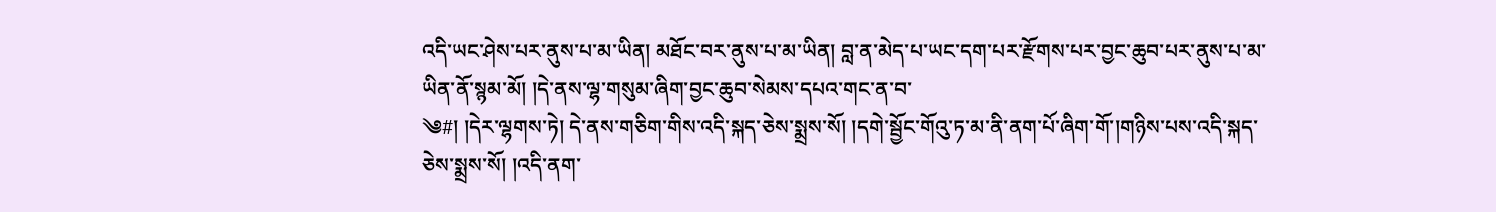འདི་ཡང་ཤེས་པར་ནུས་པ་མ་ཡིན། མཐོང་བར་ནུས་པ་མ་ཡིན། བླ་ན་མེད་པ་ཡང་དག་པར་རྫོགས་པར་བྱང་ཆུབ་པར་ནུས་པ་མ་ཡིན་ནོ་སྙམ་མོ། །དེ་ནས་ལྷ་གསུམ་ཞིག་བྱང་ཆུབ་སེམས་དཔའ་གང་ན་བ་
༄#། །དེར་ལྷགས་ཏེ། དེ་ནས་གཅིག་གིས་འདི་སྐད་ཅེས་སྨྲས་སོ། །དགེ་སྦྱོང་གོའུ་ཏ་མ་ནི་ནག་པོ་ཞིག་གོ་།གཉིས་པས་འདི་སྐད་ཅེས་སྨྲས་སོ། །འདི་ནག་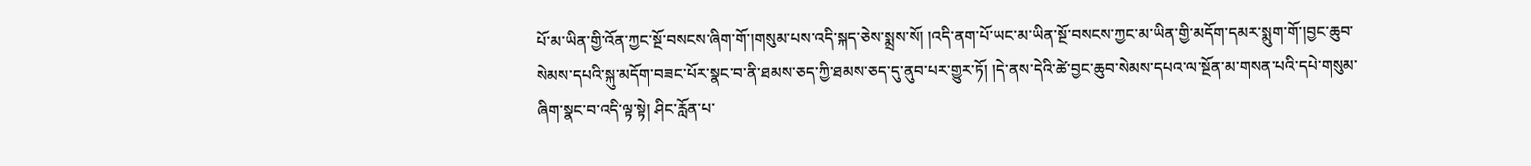པོ་མ་ཡིན་གྱི་འོན་ཀྱང་སྔོ་བསངས་ཞིག་གོ་།གསུམ་པས་འདི་སྐད་ཅེས་སྨྲས་སོ། །འདི་ནག་པོ་ཡང་མ་ཡིན་སྔོ་བསངས་ཀྱང་མ་ཡིན་གྱི་མདོག་དམར་སྨུག་གོ་།བྱང་ཆུབ་སེམས་དཔའི་སྐུ་མདོག་བཟང་པོར་སྣང་བ་ནི་ཐམས་ཅད་ཀྱི་ཐམས་ཅད་དུ་ནུབ་པར་གྱུར་ཏོ། །དེ་ནས་དེའི་ཚེ་བྱང་ཆུབ་སེམས་དཔའ་ལ་སྔོན་མ་གསན་པའི་དཔེ་གསུམ་ཞིག་སྣང་བ་འདི་ལྟ་སྟེ། ཤིང་རློན་པ་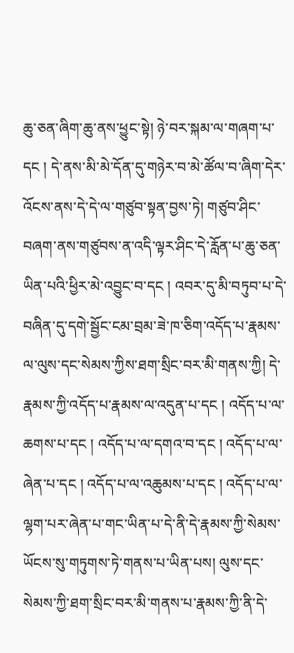ཆུ་ཅན་ཞིག་ཆུ་ནས་ཕྱུང་སྟེ། ཉེ་བར་སྐམ་ལ་གཞག་པ་དང ། དེ་ནས་མི་མེ་དོན་དུ་གཉེར་བ་མེ་ཚོལ་བ་ཞིག་དེར་འོངས་ནས་དེ་དེ་ལ་གཙུབ་སྟན་བྱས་ཏེ། གཙུབ་ཤིང་བཞག་ནས་གཙུབས་ན་འདི་ལྟར་ཤིང་དེ་རློན་པ་ཆུ་ཅན་ཡིན་པའི་ཕྱིར་མེ་འབྱུང་བ་དང ། འབར་དུ་མི་བཏུབ་པ་དེ་བཞིན་དུ་དགེ་སྦྱོང་ངམ་བྲམ་ཟེ་ཁ་ཅིག་འདོད་པ་རྣམས་ལ་ལུས་དང་སེམས་ཀྱིས་ཐག་སྲིང་བར་མི་གནས་ཀྱི། དེ་རྣམས་ཀྱི་འདོད་པ་རྣམས་ལ་འདུན་པ་དང ། འདོད་པ་ལ་ཆགས་པ་དང ། འདོད་པ་ལ་དགའ་བ་དང ། འདོད་པ་ལ་ཞེན་པ་དང ། འདོད་པ་ལ་འཆུམས་པ་དང ། འདོད་པ་ལ་ལྷག་པར་ཞེན་པ་གང་ཡིན་པ་དེ་ནི་དེ་རྣམས་ཀྱི་སེམས་ཡོངས་སུ་གཏུགས་ཏེ་གནས་པ་ཡིན་པས། ལུས་དང་སེམས་ཀྱི་ཐག་སྲིང་བར་མི་གནས་པ་རྣམས་ཀྱི་ནི་དེ་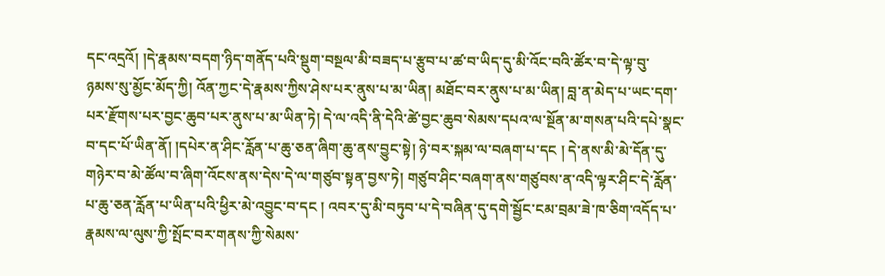དང་འདྲའོ། །དེ་རྣམས་བདག་ཉིད་གནོད་པའི་སྡུག་བསྔལ་མི་བཟད་པ་རྩུབ་པ་ཚ་བ་ཡིད་དུ་མི་འོང་བའི་ཚོར་བ་དེ་ལྟ་བུ་
ཉམས་སུ་མྱོང་མོད་ཀྱི། འོན་ཀྱང་དེ་རྣམས་ཀྱིས་ཤེས་པར་ནུས་པ་མ་ཡིན། མཐོང་བར་ནུས་པ་མ་ཡིན། བླ་ན་མེད་པ་ཡང་དག་པར་རྫོགས་པར་བྱང་ཆུབ་པར་ནུས་པ་མ་ཡིན་ཏེ། དེ་ལ་འདི་ནི་དེའི་ཚེ་བྱང་ཆུབ་སེམས་དཔའ་ལ་སྔོན་མ་གསན་པའི་དཔེ་སྣང་བ་དང་པོ་ཡིན་ནོ། །དཔེར་ན་ཤིང་རློན་པ་ཆུ་ཅན་ཞིག་ཆུ་ནས་བྱུང་སྟེ། ཉེ་བར་སྐམ་ལ་བཞག་པ་དང ། དེ་ནས་མི་མེ་དོན་དུ་གཉེར་བ་མེ་ཚོལ་བ་ཞིག་འོངས་ནས་དེས་དེ་ལ་གཙུབ་སྟན་བྱས་ཏེ། གཙུབ་ཤིང་བཞག་ནས་གཙུབས་ན་འདི་ལྟར་ཤིང་དེ་རློན་པ་ཆུ་ཅན་རློན་པ་ཡིན་པའི་ཕྱིར་མེ་འབྱུང་བ་དང ། འབར་དུ་མི་བཏུབ་པ་དེ་བཞིན་དུ་དགེ་སྦྱོང་ངམ་བྲམ་ཟེ་ཁ་ཅིག་འདོད་པ་རྣམས་ལ་ལུས་ཀྱི་སྤོང་བར་གནས་ཀྱི་སེམས་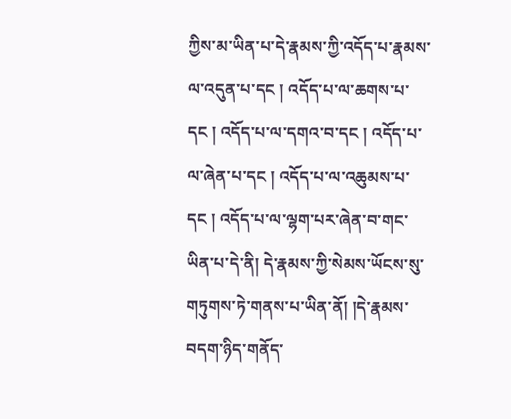ཀྱིས་མ་ཡིན་པ་དེ་རྣམས་ཀྱི་འདོད་པ་རྣམས་ལ་འདུན་པ་དང ། འདོད་པ་ལ་ཆགས་པ་དང ། འདོད་པ་ལ་དགའ་བ་དང ། འདོད་པ་ལ་ཞེན་པ་དང ། འདོད་པ་ལ་འཆུམས་པ་དང ། འདོད་པ་ལ་ལྷག་པར་ཞེན་བ་གང་ཡིན་པ་དེ་ནི། དེ་རྣམས་ཀྱི་སེམས་ཡོངས་སུ་གཏུགས་ཏེ་གནས་པ་ཡིན་ནོ། །དེ་རྣམས་བདག་ཉིད་གནོད་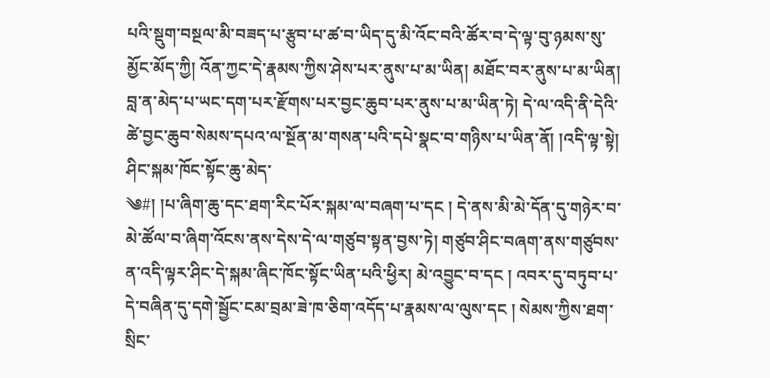པའི་སྡུག་བསྔལ་མི་བཟད་པ་རྩུབ་པ་ཚ་བ་ཡིད་དུ་མི་འོང་བའི་ཚོར་བ་དེ་ལྟ་བུ་ཉམས་སུ་མྱོང་མོད་ཀྱི། འོན་ཀྱང་དེ་རྣམས་ཀྱིས་ཤེས་པར་ནུས་པ་མ་ཡིན། མཐོང་བར་ནུས་པ་མ་ཡིན། བླ་ན་མེད་པ་ཡང་དག་པར་རྫོགས་པར་བྱང་ཆུབ་པར་ནུས་པ་མ་ཡིན་ཏེ། དེ་ལ་འདི་ནི་དེའི་ཚེ་བྱང་ཆུབ་སེམས་དཔའ་ལ་སྔོན་མ་གསན་པའི་དཔེ་སྣང་བ་གཉིས་པ་ཡིན་ནོ། །འདི་ལྟ་སྟེ། ཤིང་སྐམ་ཁོང་སྟོང་ཆུ་མེད་
༄#། །པ་ཞིག་ཆུ་དང་ཐག་རིང་པོར་སྐམ་ལ་བཞག་པ་དང ། དེ་ནས་མི་མེ་དོན་དུ་གཉེར་བ་མེ་ཚོལ་བ་ཞིག་འོངས་ནས་དེས་དེ་ལ་གཙུབ་སྟན་བྱས་ཏེ། གཙུབ་ཤིང་བཞག་ནས་གཙུབས་ན་འདི་ལྟར་ཤིང་དེ་སྐམ་ཞིང་ཁོང་སྟོང་ཡིན་པའི་ཕྱིར། མེ་འབྱུང་བ་དང ། འབར་དུ་བཏུབ་པ་དེ་བཞིན་དུ་དགེ་སྦྱོང་ངམ་བྲམ་ཟེ་ཁ་ཅིག་འདོད་པ་རྣམས་ལ་ལུས་དང ། སེམས་ཀྱིས་ཐག་སྲིང་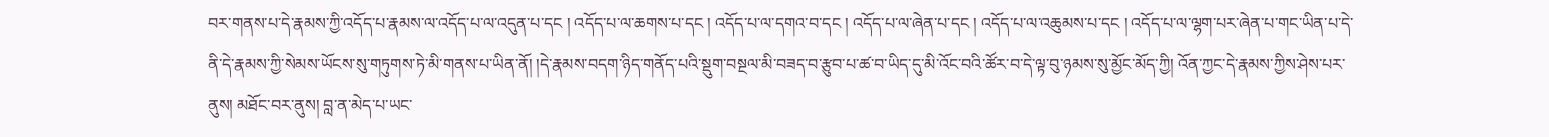བར་གནས་པ་དེ་རྣམས་ཀྱི་འདོད་པ་རྣམས་ལ་འདོད་པ་ལ་འདུན་པ་དང ། འདོད་པ་ལ་ཆགས་པ་དང ། འདོད་པ་ལ་དགའ་བ་དང ། འདོད་པ་ལ་ཞེན་པ་དང ། འདོད་པ་ལ་འཆུམས་པ་དང ། འདོད་པ་ལ་ལྷག་པར་ཞེན་པ་གང་ཡིན་པ་དེ་ནི་དེ་རྣམས་ཀྱི་སེམས་ཡོངས་སུ་གཏུགས་ཏེ་མི་གནས་པ་ཡིན་ནོ། །དེ་རྣམས་བདག་ཉིད་གནོད་པའི་སྡུག་བསྔལ་མི་བཟད་བ་རྩུབ་པ་ཚ་བ་ཡིད་དུ་མི་འོང་བའི་ཚོར་བ་དེ་ལྟ་བུ་ཉམས་སུ་མྱོང་མོད་ཀྱི། འོན་ཀྱང་དེ་རྣམས་ཀྱིས་ཤེས་པར་ནུས། མཐོང་བར་ནུས། བླ་ན་མེད་པ་ཡང་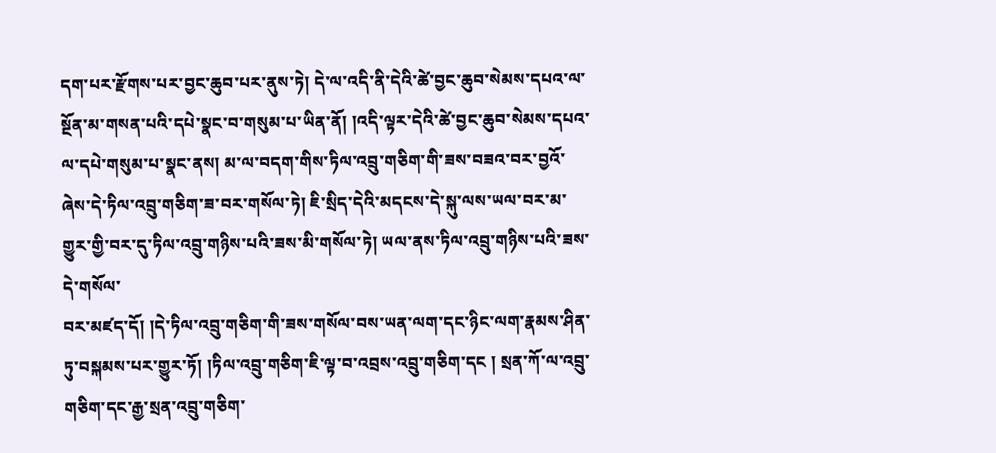དག་པར་རྫོགས་པར་བྱང་ཆུབ་པར་ནུས་ཏེ། དེ་ལ་འདི་ནི་དེའི་ཚེ་བྱང་ཆུབ་སེམས་དཔའ་ལ་སྔོན་མ་གསན་པའི་དཔེ་སྣང་བ་གསུམ་པ་ཡིན་ནོ། །འདི་ལྟར་དེའི་ཚེ་བྱང་ཆུབ་སེམས་དཔའ་ལ་དཔེ་གསུམ་པ་སྣང་ནས། མ་ལ་བདག་གིས་ཏིལ་འབྲུ་གཅིག་གི་ཟས་བཟའ་བར་བྱའོ་ཞེས་དེ་ཏིལ་འབྲུ་གཅིག་ཟ་བར་གསོལ་ཏེ། ཇི་སྲིད་དེའི་མདངས་དེ་སྐུ་ལས་ཡལ་བར་མ་གྱུར་གྱི་བར་དུ་ཏིལ་འབྲུ་གཉིས་པའི་ཟས་མི་གསོལ་ཏེ། ཡལ་ནས་ཏིལ་འབྲུ་གཉིས་པའི་ཟས་དེ་གསོལ་
བར་མཛད་དོ། །དེ་ཏིལ་འབྲུ་གཅིག་གི་ཟས་གསོལ་བས་ཡན་ལག་དང་ཉིང་ལག་རྣམས་ཤིན་ཏུ་བསྐམས་པར་གྱུར་ཏོ། །ཏིལ་འབྲུ་གཅིག་ཇི་ལྟ་བ་འབྲས་འབྲུ་གཅིག་དང ། སྲན་ཀོ་ལ་འབྲུ་གཅིག་དང་རྒྱ་སྲན་འབྲུ་གཅིག་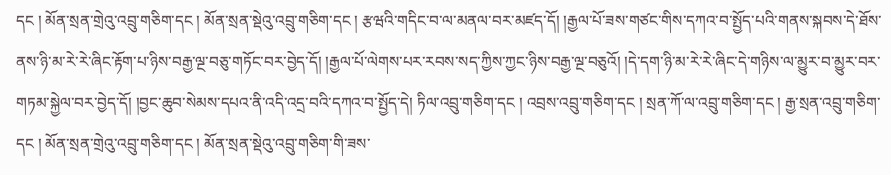དང ། མོན་སྲན་གྲེའུ་འབྲུ་གཅིག་དང ། མོན་སྲན་སྡེའུ་འབྲུ་གཅིག་དང ། རྩཝའི་གདིང་བ་ལ་མནལ་བར་མཛད་དོ། །རྒྱལ་པོ་ཟས་གཙང་གིས་དཀའ་བ་སྤྱོད་པའི་གནས་སྐབས་དེ་ཐོས་ནས་ཉི་མ་རེ་རེ་ཞིང་རྟོག་པ་ཉིས་བརྒྱ་ལྔ་བཅུ་གཏོང་བར་བྱེད་དོ། །རྒྱལ་པོ་ལེགས་པར་རབས་སད་ཀྱིས་ཀྱང་ཉིས་བརྒྱ་ལྔ་བཅུའོ། །དེ་དག་ཉི་མ་རེ་རེ་ཞིང་དེ་གཉིས་ལ་མྱུར་བ་མྱུར་བར་གཏམ་སྐྱེལ་བར་བྱེད་དོ། །བྱང་ཆུབ་སེམས་དཔའ་ནི་འདི་འདྲ་བའི་དཀའ་བ་སྤྱོད་དེ། ཏིལ་འབྲུ་གཅིག་དང ། འབྲས་འབྲུ་གཅིག་དང ། སྲན་ཀོ་ལ་འབྲུ་གཅིག་དང ། རྒྱ་སྲན་འབྲུ་གཅིག་དང ། མོན་སྲན་གྲེའུ་འབྲུ་གཅིག་དང ། མོན་སྲན་སྡེའུ་འབྲུ་གཅིག་གི་ཟས་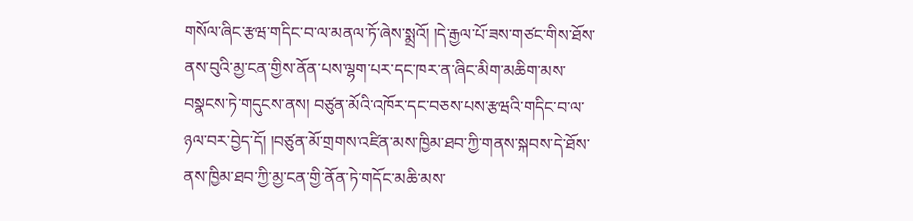གསོལ་ཞིང་རྩཝ་གདིང་བ་ལ་མནལ་ཏོ་ཞེས་སྨྲའོ། །དེ་རྒྱལ་པོ་ཟས་གཙང་གིས་ཐོས་ནས་བུའི་མྱ་ངན་གྱིས་ནོན་པས་ལྷག་པར་དང་ཁར་ན་ཞིང་མིག་མཆིག་མས་བསྣངས་ཏེ་གདུངས་ནས། བཙུན་མོའི་འཁོར་དང་བཅས་པས་རྩཝའི་གདིང་བ་ལ་ཉལ་བར་བྱེད་དོ། །བཙུན་མོ་གྲགས་འཛིན་མས་ཁྱིམ་ཐབ་ཀྱི་གནས་སྐབས་དེ་ཐོས་ནས་ཁྱིམ་ཐབ་ཀྱི་མྱ་ངན་གྱི་ནོན་ཏེ་གདོང་མཆི་མས་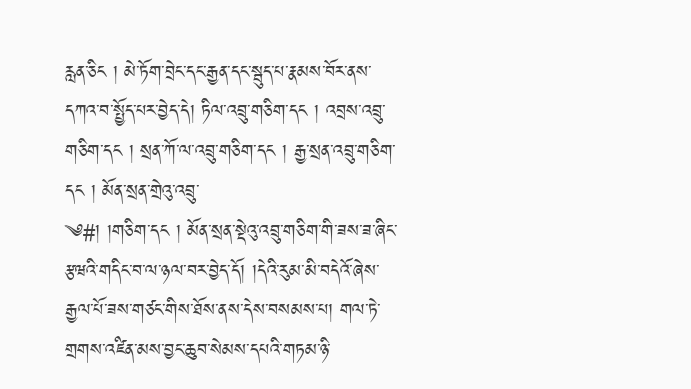རླན་ཅིང ། མེ་ཏོག་བྲེང་དང་རྒྱན་དང་སྦུད་པ་རྣམས་བོར་ནས་དཀའ་བ་སྤྱོད་པར་བྱེད་དེ། ཏིལ་འབྲུ་གཅིག་དང ། འབྲས་འབྲུ་གཅིག་དང ། སྲན་ཀོ་ལ་འབྲུ་གཅིག་དང ། རྒྱ་སྲན་འབྲུ་གཅིག་དང ། མོན་སྲན་གྲེའུ་འབྲུ་
༄#། །གཅིག་དང ། མོན་སྲན་སྡེའུ་འབྲུ་གཅིག་གི་ཟས་ཟ་ཞིང་རྩཝའི་གདིང་བ་ལ་ཉལ་བར་བྱེད་དོ། །དེའི་རུམ་མི་བདེའོ་ཞེས་རྒྱལ་པོ་ཟས་གཙང་གིས་ཐོས་ནས་དེས་བསམས་པ། གལ་ཏེ་གྲགས་འཛིན་མས་བྱང་ཆུབ་སེམས་དཔའི་གཏམ་ཉི་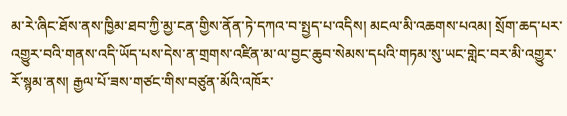མ་རེ་ཞིང་ཐོས་ནས་ཁྱིམ་ཐབ་ཀྱི་མྱ་ངན་གྱིས་ནོན་ཏེ་དཀའ་བ་སྤྱད་པ་འདིས། མངལ་མི་འཆགས་པའམ། སྲོག་ཆད་པར་འགྱུར་བའི་གནས་འདི་ཡོད་པས་དེས་ན་གྲགས་འཛིན་མ་ལ་བྱང་ཆུབ་སེམས་དཔའི་གཏམ་སུ་ཡང་གླེང་བར་མི་འགྱུར་རོ་སྙམ་ནས། རྒྱལ་པོ་ཟས་གཙང་གིས་བཙུན་མོའི་འཁོར་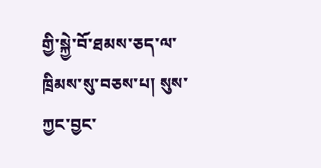གྱི་སྐྱེ་བོ་ཐམས་ཅད་ལ་ཁྲིམས་སུ་བཅས་པ། སུས་ཀྱང་བྱང་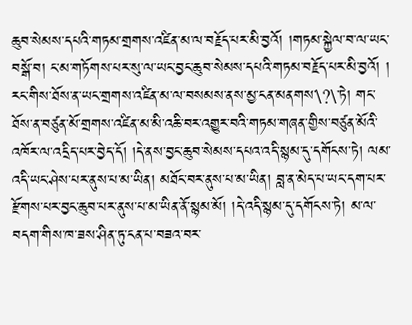ཆུབ་སེམས་དཔའི་གཏམ་གྲགས་འཛིན་མ་ལ་བརྗོད་པར་མི་བྱའོ། །གཏམ་སྐྱེལ་བ་ལ་ཡང་བསྒོ་བ། ང་མ་གཏོགས་པར་སུ་ལ་ཡང་བྱང་ཆུབ་སེམས་དཔའི་གཏམ་བརྗོད་པར་མི་བྱའོ། ། རང་གིས་ཐོས་ན་ཡང་གྲགས་འཛིན་མ་ལ་བསམས་ནས་མྱ་ངན་མནགས་\?\་ཏེ། གང་ཐོས་ན་བཙུན་མོ་གྲགས་འཛིན་མ་མི་འཆི་བར་འགྱུར་བའི་གཏམ་གཞན་གྱིས་བཙུན་མོའི་འཁོར་ལ་འདྲིད་པར་བྱེད་དོ། །དེ་ནས་བྱང་ཆུབ་སེམས་དཔའ་འདི་སྙམ་དུ་དགོངས་ཏེ། ལམ་འདི་ཡང་ཤེས་པར་ནུས་པ་མ་ཡིན། མཐོང་བར་ནུས་པ་མ་ཡིན། བླ་ན་མེད་པ་ཡང་དག་པར་རྫོགས་པར་བྱང་ཆུབ་པར་ནུས་པ་མ་ཡིན་ནོ་སྙམ་མོ། །དེ་འདི་སྙམ་དུ་དགོངས་ཏེ། མ་ལ་བདག་གིས་ཁ་ཟས་ཤིན་ཏུ་ངན་པ་བཟའ་བར་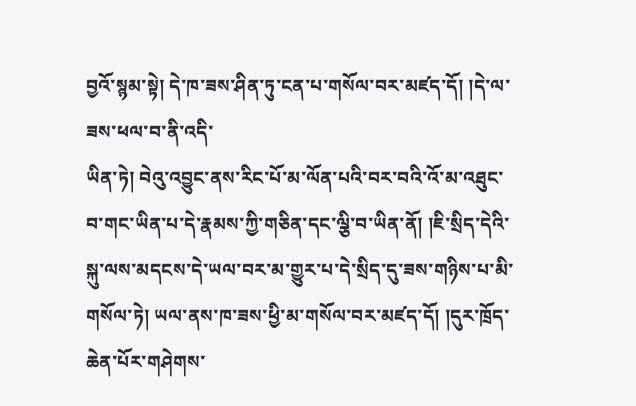བྱའོ་སྙམ་སྟེ། དེ་ཁ་ཟས་ཤིན་ཏུ་ངན་པ་གསོལ་བར་མཛད་དོ། །དེ་ལ་ཟས་ཕལ་བ་ནི་འདི་
ཡིན་ཏེ། བེའུ་འབྱུང་ནས་རིང་པོ་མ་ལོན་པའི་བར་བའི་འོ་མ་འཐུང་བ་གང་ཡིན་པ་དེ་རྣམས་ཀྱི་གཅིན་དང་ལྕི་བ་ཡིན་ནོ། །ཇི་སྲིད་དེའི་སྐུ་ལས་མདངས་དེ་ཡལ་བར་མ་གྱུར་པ་དེ་སྲིད་དུ་ཟས་གཉིས་པ་མི་གསོལ་ཏེ། ཡལ་ནས་ཁ་ཟས་ཕྱི་མ་གསོལ་བར་མཛད་དོ། །དུར་ཁྲོད་ཆེན་པོར་གཤེགས་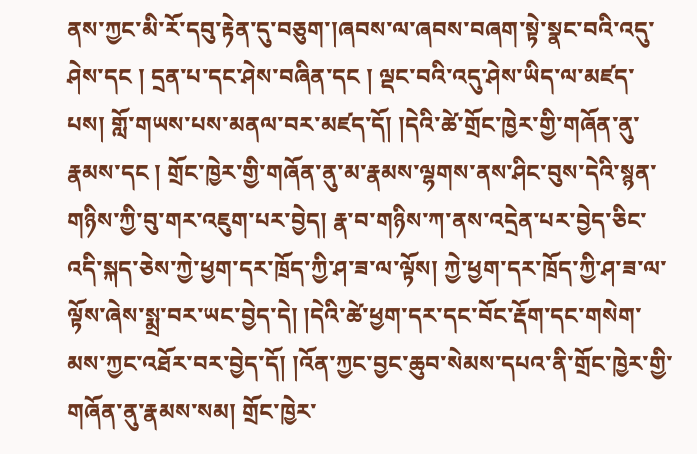ནས་ཀྱང་མི་རོ་དབུ་རྟེན་དུ་བཅུག་།ཞབས་ལ་ཞབས་བཞག་སྟེ་སྣང་བའི་འདུ་ཤེས་དང ། དྲན་པ་དང་ཤེས་བཞིན་དང ། ལྡང་བའི་འདུ་ཤེས་ཡིད་ལ་མཛད་པས། གློ་གཡས་པས་མནལ་བར་མཛད་དོ། །དེའི་ཚེ་གྲོང་ཁྱེར་གྱི་གཞོན་ནུ་རྣམས་དང ། གྲོང་ཁྱེར་གྱི་གཞོན་ནུ་མ་རྣམས་ལྷགས་ནས་ཤིང་བུས་དེའི་སྙན་གཉིས་ཀྱི་བུ་གར་འཇུག་པར་བྱེད། རྣ་བ་གཉིས་ཀ་ནས་འདྲེན་པར་བྱེད་ཅིང་འདི་སྐད་ཅེས་ཀྱེ་ཕྱག་དར་ཁྲོད་ཀྱི་ཤ་ཟ་ལ་ལྟོས། ཀྱེ་ཕྱག་དར་ཁྲོད་ཀྱི་ཤ་ཟ་ལ་ལྟོས་ཞེས་སྨྲ་བར་ཡང་བྱེད་དེ། །དེའི་ཚེ་ཕྱག་དར་དང་བོང་རྡོག་དང་གསེག་མས་ཀྱང་འཐོར་བར་བྱེད་དོ། །འོན་ཀྱང་བྱང་ཆུབ་སེམས་དཔའ་ནི་གྲོང་ཁྱེར་གྱི་གཞོན་ནུ་རྣམས་སམ། གྲོང་ཁྱེར་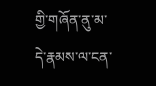གྱི་གཞོན་ནུ་མ་དེ་རྣམས་ལ་ངན་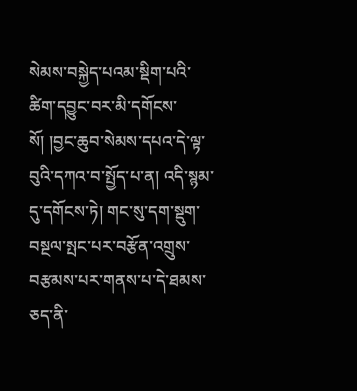སེམས་བསྐྱེད་པའམ་སྡིག་པའི་ཚིག་དབྱུང་བར་མི་དགོངས་སོ། །བྱང་ཆུབ་སེམས་དཔའ་དེ་ལྟ་བུའི་དཀའ་བ་སྤྱོད་པ་ན། འདི་སྙམ་དུ་དགོངས་ཏེ། གང་སུ་དག་སྡུག་བསྔལ་སྤང་པར་བརྩོན་འགྲུས་བརྩམས་པར་གནས་པ་དེ་ཐམས་ཅད་ནི་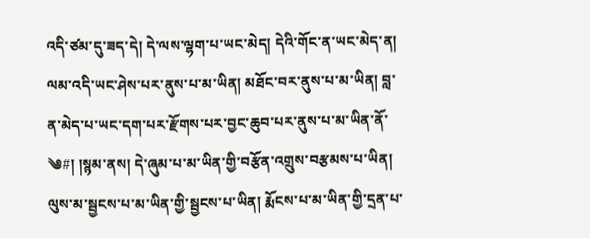འདི་ཙམ་དུ་ཟད་དེ། དེ་ལས་ལྷག་པ་ཡང་མེད། དེའི་གོང་ན་ཡང་མེད་ན། ལམ་འདི་ཡང་ཤེས་པར་ནུས་པ་མ་ཡིན། མཐོང་བར་ནུས་པ་མ་ཡིན། བླ་ན་མེད་པ་ཡང་དག་པར་རྫོགས་པར་བྱང་ཆུབ་པར་ནུས་པ་མ་ཡིན་ནོ་
༄#། །སྙམ་ནས། དེ་ཞུམ་པ་མ་ཡིན་གྱི་བརྩོན་འགྲུས་བརྩམས་པ་ཡིན། ལུས་མ་སྦྱངས་པ་མ་ཡིན་གྱི་སྦྱངས་པ་ཡིན། རྨོངས་པ་མ་ཡིན་གྱི་དྲན་པ་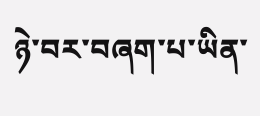ཉེ་བར་བཞག་པ་ཡིན་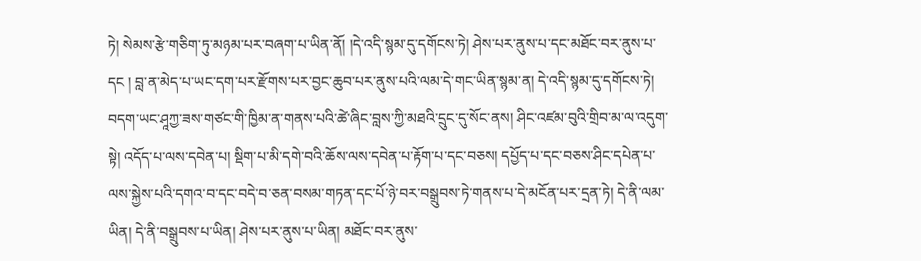ཏེ། སེམས་རྩེ་གཅིག་ཏུ་མཉམ་པར་བཞག་པ་ཡིན་ནོ། །དེ་འདི་སྙམ་དུ་དགོངས་ཏེ། ཤེས་པར་ནུས་པ་དང་མཐོང་བར་ནུས་པ་དང ། བླ་ན་མེད་པ་ཡང་དག་པར་རྫོགས་པར་བྱང་ཆུབ་པར་ནུས་པའི་ལམ་དེ་གང་ཡིན་སྙམ་ན། དེ་འདི་སྙམ་དུ་དགོངས་ཏེ། བདག་ཡང་ཤཱཀྱ་ཟས་གཙང་གི་ཁྱིམ་ན་གནས་པའི་ཚེ་ཞིང་བླས་ཀྱི་མཐའི་དྲུང་དུ་སོང་ནས། ཤིང་འཛམ་བུའི་གྲིབ་མ་ལ་འདུག་སྟེ། འདོད་པ་ལས་དབེན་པ། སྡིག་པ་མི་དགེ་བའི་ཆོས་ལས་དབེན་པ་རྟོག་པ་དང་བཅས། དཔྱོད་པ་དང་བཅས་ཤིང་དཔེན་པ་ལས་སྐྱེས་པའི་དགའ་བ་དང་བདེ་བ་ཅན་བསམ་གཏན་དང་པོ་ཉེ་བར་བསྒྲུབས་ཏེ་གནས་པ་དེ་མངོན་པར་དྲན་ཏེ། དེ་ནི་ལམ་ཡིན། དེ་ནི་བསྒྲུབས་པ་ཡིན། ཤེས་པར་ནུས་པ་ཡིན། མཐོང་བར་ནུས་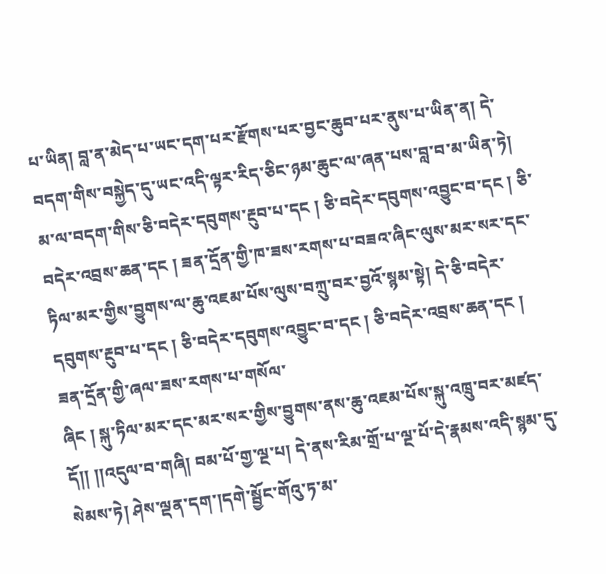པ་ཡིན། བླ་ན་མེད་པ་ཡང་དག་པར་རྫོགས་པར་བྱང་ཆུབ་པར་ནུས་པ་ཡིན་ན། དེ་བདག་གིས་བསྐྱེད་དུ་ཡང་འདི་ལྟར་རིད་ཅིང་ཉམ་ཆུང་ལ་ཞན་པས་བླ་བ་མ་ཡིན་ཏེ། མ་ལ་བདག་གིས་ཅི་བདེར་དབུགས་རྔུབ་པ་དང ། ཅི་བདེར་དབུགས་འབྱུང་བ་དང ། ཅི་བདེར་འབྲས་ཆན་དང ། ཟན་དྲོན་གྱི་ཁ་ཟས་རགས་པ་བཟའ་ཞིང་ལུས་མར་སར་དང་ཏིལ་མར་གྱིས་བྱུགས་ལ་ཆུ་འཇམ་པོས་ལུས་བཀྲུ་བར་བྱའོ་སྙམ་སྟེ། དེ་ཅི་བདེར་དབུགས་རྔུབ་པ་དང ། ཅི་བདེར་དབུགས་འབྱུང་བ་དང ། ཅི་བདེར་འབྲས་ཆན་དང ། ཟན་དྲོན་གྱི་ཞལ་ཟས་རགས་པ་གསོལ་
ཞིང ། སྐུ་ཏིལ་མར་དང་མར་སར་གྱིས་བྱུགས་ནས་ཆུ་འཇམ་པོས་སྐུ་འཁྲུ་བར་མཛད་དོ།། །།འདུལ་བ་གཞི། བམ་པོ་གྱ་ལྔ་པ། དེ་ནས་རིམ་གྲོ་པ་ལྔ་པོ་དེ་རྣམས་འདི་སྙམ་དུ་སེམས་ཏེ། ཤེས་ལྡན་དག་།དགེ་སྦྱོང་གོའུ་ཏ་མ་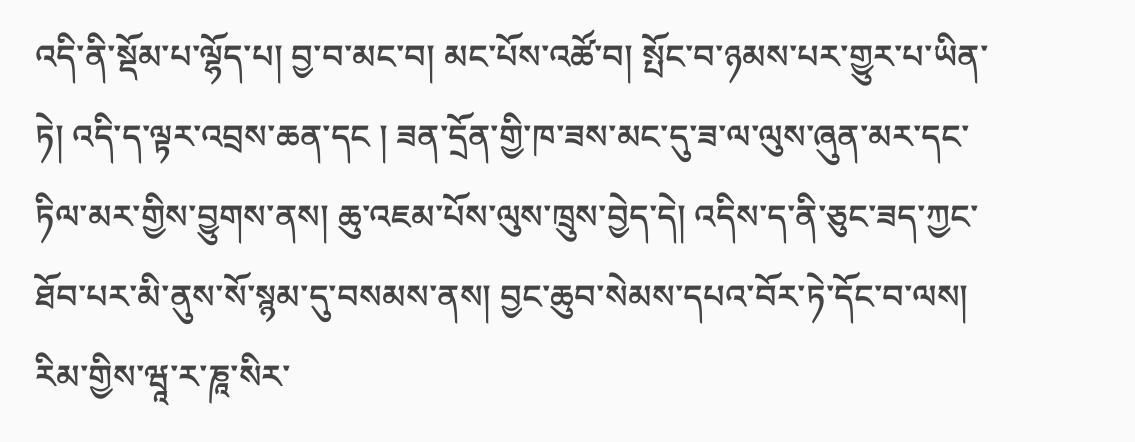འདི་ནི་སྡོམ་པ་ལྷོད་པ། བྱ་བ་མང་བ། མང་པོས་འཚོ་བ། སྤོང་བ་ཉམས་པར་གྱུར་པ་ཡིན་ཏེ། འདི་ད་ལྟར་འབྲས་ཆན་དང ། ཟན་དྲོན་གྱི་ཁ་ཟས་མང་དུ་ཟ་ལ་ལུས་ཞུན་མར་དང་ཏིལ་མར་གྱིས་བྱུགས་ནས། ཆུ་འཇམ་པོས་ལུས་ཁྲུས་བྱེད་དེ། འདིས་ད་ནི་ཅུང་ཟད་ཀྱང་ཐོབ་པར་མི་ནུས་སོ་སྙམ་དུ་བསམས་ནས། བྱང་ཆུབ་སེམས་དཔའ་བོར་ཏེ་དོང་བ་ལས། རིམ་གྱིས་ཝཱ་ར་ཎཱ་སིར་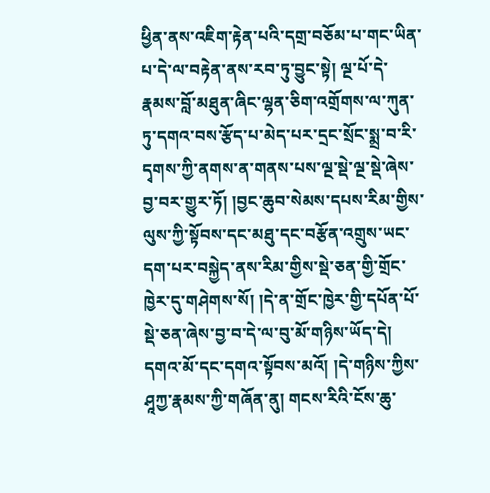ཕྱིན་ནས་འཇིག་རྟེན་པའི་དགྲ་བཅོམ་པ་གང་ཡིན་པ་དེ་ལ་བརྟེན་ནས་རབ་ཏུ་བྱུང་སྟེ། ལྔ་པོ་དེ་རྣམས་བློ་མཐུན་ཞིང་ལྷན་ཅིག་འགྲོགས་ལ་ཀུན་ཏུ་དགའ་བས་རྩོད་པ་མེད་པར་དྲང་སྲོང་སྨྲ་བ་རི་དྭགས་ཀྱི་ནགས་ན་གནས་པས་ལྔ་སྡེ་ལྔ་སྡེ་ཞེས་བྱ་བར་གྱུར་ཏོ། །བྱང་ཆུབ་སེམས་དཔས་རིམ་གྱིས་ལུས་ཀྱི་སྟོབས་དང་མཐུ་དང་བརྩོན་འགྲུས་ཡང་དག་པར་བསྐྱེད་ནས་རིམ་གྱིས་སྡེ་ཅན་གྱི་གྲོང་ཁྱེར་དུ་གཤེགས་སོ། །དེ་ན་གྲོང་ཁྱེར་གྱི་དཔོན་པོ་སྡེ་ཅན་ཞེས་བྱ་བ་དེ་ལ་བུ་མོ་གཉིས་ཡོད་དེ། དགའ་མོ་དང་དགའ་སྟོབས་མའོ། །དེ་གཉིས་ཀྱིས་ཤཱཀྱ་རྣམས་ཀྱི་གཞོན་ནུ། གངས་རིའི་ངོས་ཆུ་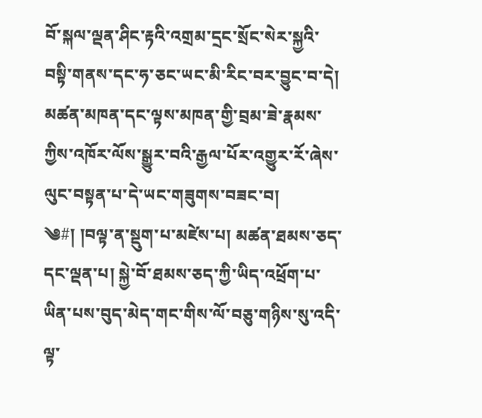བོ་སྐལ་ལྡན་ཤིང་རྟའི་འགྲམ་དྲང་སྲོང་སེར་སྐྱའི་བསྟི་གནས་དང་ཧ་ཅང་ཡང་མི་རིང་བར་བྱུང་བ་དེ། མཚན་མཁན་དང་ལྟས་མཁན་གྱི་བྲམ་ཟེ་རྣམས་ཀྱིས་འཁོར་ལོས་སྒྱུར་བའི་རྒྱལ་པོར་འགྱུར་རོ་ཞེས་ལུང་བསྟན་པ་དེ་ཡང་གཟུགས་བཟང་བ།
༄#། །བལྟ་ན་སྡུག་པ་མཛེས་པ། མཚན་ཐམས་ཅད་དང་ལྡན་པ། སྐྱེ་བོ་ཐམས་ཅད་ཀྱི་ཡིད་འཕྲོག་པ་ཡིན་པས་བུད་མེད་གང་གིས་ལོ་བཅུ་གཉིས་སུ་འདི་ལྟ་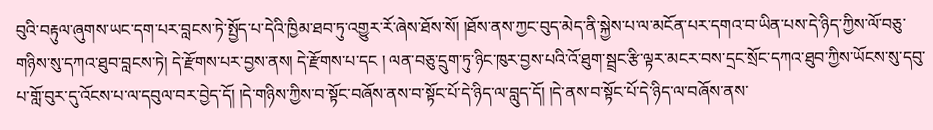བུའི་བརྟུལ་ཞུགས་ཡང་དག་པར་བླངས་ཏེ་སྤྱོད་པ་དེའི་ཁྱིམ་ཐབ་ཏུ་འགྱུར་རོ་ཞེས་ཐོས་སོ། །ཐོས་ནས་ཀྱང་བུད་མེད་ནི་སྐྱེས་པ་ལ་མངོན་པར་དགའ་བ་ཡིན་པས་དེ་ཉིད་ཀྱིས་ལོ་བཅུ་གཉིས་སུ་དཀའ་ཐུབ་བླངས་ཏེ། དེ་རྫོགས་པར་བྱས་ནས། དེ་རྫོགས་པ་དང ། ལན་བཅུ་དྲུག་ཏུ་ཉིང་ཁུར་བྱས་པའི་འོ་ཐུག་སྦྲང་རྩི་ལྟར་མངར་བས་དྲང་སྲོང་དཀའ་ཐུབ་ཀྱིས་ཡོངས་སུ་དབུ་པ་གློ་བུར་དུ་འོངས་པ་ལ་དབུལ་བར་བྱེད་དོ། །དེ་གཉིས་ཀྱིས་བ་སྟོང་བཞོས་ནས་བ་སྟོང་པོ་དེ་ཉིད་ལ་བླུད་དོ། །དེ་ནས་བ་སྟོང་པོ་དེ་ཉིད་ལ་བཞོས་ནས་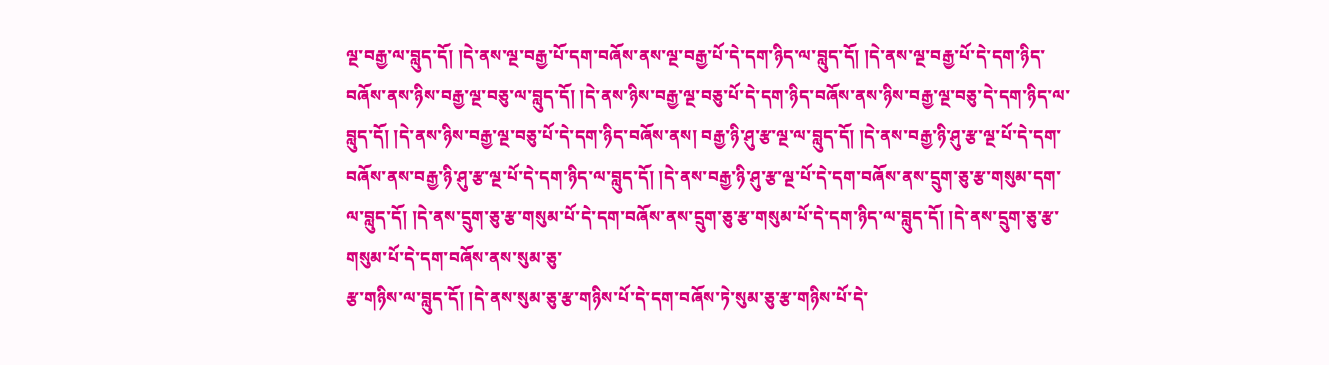ལྔ་བརྒྱ་ལ་བླུད་དོ། །དེ་ནས་ལྔ་བརྒྱ་པོ་དག་བཞོས་ནས་ལྔ་བརྒྱ་པོ་དེ་དག་ཉིད་ལ་བླུད་དོ། །དེ་ནས་ལྔ་བརྒྱ་པོ་དེ་དག་ཉིད་བཞོས་ནས་ཉིས་བརྒྱ་ལྔ་བཅུ་ལ་བླུད་དོ། །དེ་ནས་ཉིས་བརྒྱ་ལྔ་བཅུ་པོ་དེ་དག་ཉིད་བཞོས་ནས་ཉིས་བརྒྱ་ལྔ་བཅུ་དེ་དག་ཉིད་ལ་བླུད་དོ། །དེ་ནས་ཉིས་བརྒྱ་ལྔ་བཅུ་པོ་དེ་དག་ཉིད་བཞོས་ནས། བརྒྱ་ཉི་ཤུ་རྩ་ལྔ་ལ་བླུད་དོ། །དེ་ནས་བརྒྱ་ཉི་ཤུ་རྩ་ལྔ་པོ་དེ་དག་བཞོས་ནས་བརྒྱ་ཉི་ཤུ་རྩ་ལྔ་པོ་དེ་དག་ཉིད་ལ་བླུད་དོ། །དེ་ནས་བརྒྱ་ཉི་ཤུ་རྩ་ལྔ་པོ་དེ་དག་བཞོས་ནས་དྲུག་ཅུ་རྩ་གསུམ་དག་ལ་བླུད་དོ། །དེ་ནས་དྲུག་ཅུ་རྩ་གསུམ་པོ་དེ་དག་བཞོས་ནས་དྲུག་ཅུ་རྩ་གསུམ་པོ་དེ་དག་ཉིད་ལ་བླུད་དོ། །དེ་ནས་དྲུག་ཅུ་རྩ་གསུམ་པོ་དེ་དག་བཞོས་ནས་སུམ་ཅུ་
རྩ་གཉིས་ལ་བླུད་དོ། །དེ་ནས་སུམ་ཅུ་རྩ་གཉིས་པོ་དེ་དག་བཞོས་ཏེ་སུམ་ཅུ་རྩ་གཉིས་པོ་དེ་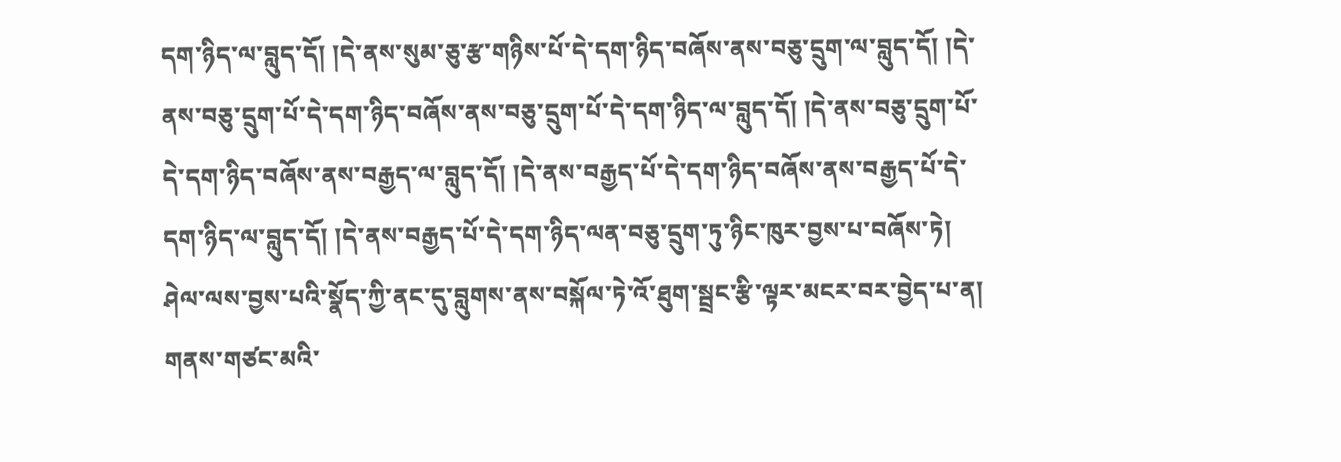དག་ཉིད་ལ་བླུད་དོ། །དེ་ནས་སུམ་ཅུ་རྩ་གཉིས་པོ་དེ་དག་ཉིད་བཞོས་ནས་བཅུ་དྲུག་ལ་བླུད་དོ། །དེ་ནས་བཅུ་དྲུག་པོ་དེ་དག་ཉིད་བཞོས་ནས་བཅུ་དྲུག་པོ་དེ་དག་ཉིད་ལ་བླུད་དོ། །དེ་ནས་བཅུ་དྲུག་པོ་དེ་དག་ཉིད་བཞོས་ནས་བརྒྱད་ལ་བླུད་དོ། །དེ་ནས་བརྒྱད་པོ་དེ་དག་ཉིད་བཞོས་ནས་བརྒྱད་པོ་དེ་དག་ཉིད་ལ་བླུད་དོ། །དེ་ནས་བརྒྱད་པོ་དེ་དག་ཉིད་ལན་བཅུ་དྲུག་ཏུ་ཉིང་ཁུར་བྱས་པ་བཞོས་ཏེ། ཤེལ་ལས་བྱས་པའི་སྣོད་ཀྱི་ནང་དུ་བླུགས་ནས་བསྐོལ་ཏེ་འོ་ཐུག་སྦྲང་རྩི་ལྟར་མངར་བར་བྱེད་པ་ན། གནས་གཙང་མའི་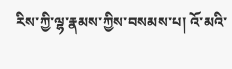རིས་ཀྱི་ལྷ་རྣམས་ཀྱིས་བསམས་པ། འོ་མའི་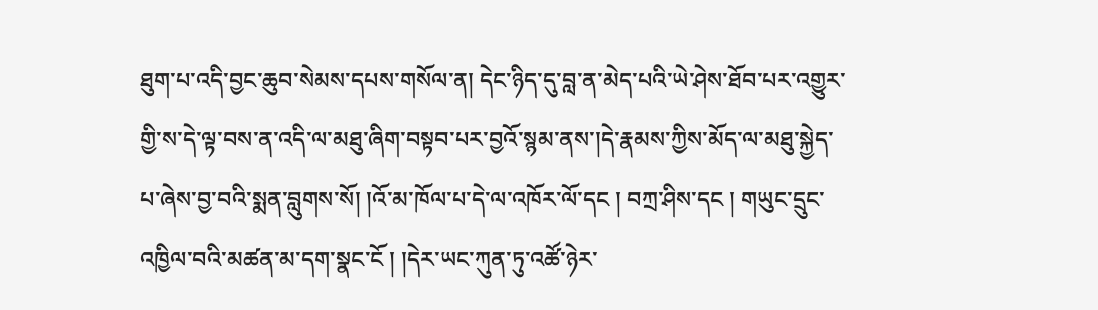ཐུག་པ་འདི་བྱང་ཆུབ་སེམས་དཔས་གསོལ་ན། དེང་ཉིད་དུ་བླ་ན་མེད་པའི་ཡེ་ཤེས་ཐོབ་པར་འགྱུར་གྱི་ས་དེ་ལྟ་བས་ན་འདི་ལ་མཐུ་ཞིག་བསྟབ་པར་བྱའོ་སྙམ་ནས་།དེ་རྣམས་ཀྱིས་མོད་ལ་མཐུ་སྐྱེད་པ་ཞེས་བྱ་བའི་སྨན་བླུགས་སོ། །འོ་མ་ཁོལ་པ་དེ་ལ་འཁོར་ལོ་དང ། བཀྲ་ཤིས་དང ། གཡུང་དྲུང་འཁྱིལ་བའི་མཚན་མ་དག་སྣང་ངོ ། །དེར་ཡང་ཀུན་ཏུ་འཚོ་ཉེར་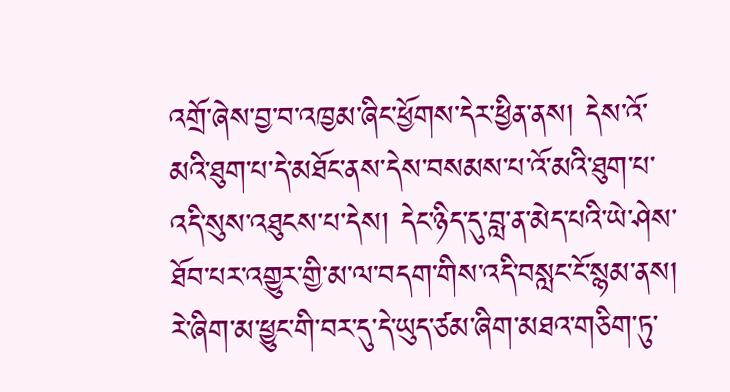འགྲོ་ཞེས་བྱ་བ་འཁྱམ་ཞིང་ཕྱོགས་དེར་ཕྱིན་ནས། དེས་འོ་མའི་ཐུག་པ་དེ་མཐོང་ནས་དེས་བསམས་པ་འོ་མའི་ཐུག་པ་འདི་སུས་འཐུངས་པ་དེས། དེང་ཉིད་དུ་བླ་ན་མེད་པའི་ཡེ་ཤེས་ཐོབ་པར་འགྱུར་གྱི་མ་ལ་བདག་གིས་འདི་བསླང་ངོ་སྙམ་ནས། རེ་ཞིག་མ་ཕྱུང་གི་བར་དུ་དེ་ཡུད་ཙམ་ཞིག་མཐའ་གཅིག་ཏུ་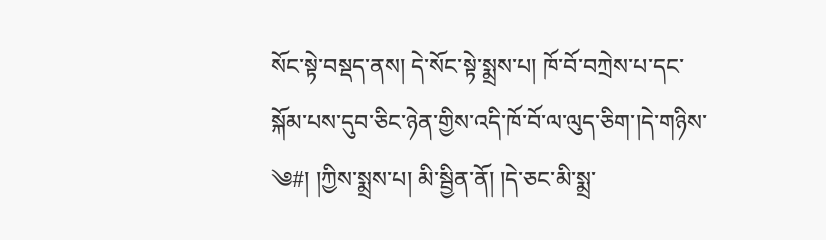སོང་སྟེ་བསྡད་ནས། དེ་སོང་སྟེ་སྨྲས་པ། ཁོ་བོ་བཀྲེས་པ་དང་སྐོམ་པས་དུབ་ཅིང་ཉེན་གྱིས་འདི་ཁོ་བོ་ལ་ལུད་ཅིག་།དེ་གཉིས་
༄#། །ཀྱིས་སྨྲས་པ། མི་སྦྱིན་ནོ། །དེ་ཅང་མི་སྨྲ་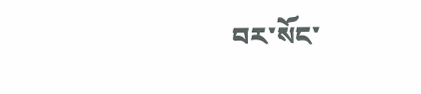བར་སོང་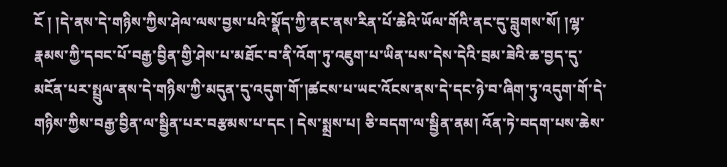ངོ ། །དེ་ནས་དེ་གཉིས་ཀྱིས་ཤེལ་ལས་བྱས་པའི་སྣོད་ཀྱི་ནང་ནས་རིན་པོ་ཆེའི་ཡོལ་གོའི་ནང་དུ་བླུགས་སོ། །ལྷ་རྣམས་ཀྱི་དབང་པོ་བརྒྱ་བྱིན་གྱི་ཤེས་པ་མཐོང་བ་ནི་འོག་ཏུ་འཇུག་པ་ཡིན་པས་དེས་དེའི་བྲམ་ཟེའི་ཆ་བྱད་དུ་མངོན་པར་སྤྲུལ་ནས་དེ་གཉིས་ཀྱི་མདུན་དུ་འདུག་གོ་།ཚངས་པ་ཡང་འོངས་ནས་དེ་དང་ཉེ་བ་ཞིག་ཏུ་འདུག་གོ་དེ་གཉིས་ཀྱིས་བརྒྱ་བྱིན་ལ་སྦྱིན་པར་བརྩམས་པ་དང ། དེས་སྨྲས་པ། ཅི་བདག་ལ་སྦྱིན་ནམ། འོན་ཏེ་བདག་པས་ཆེས་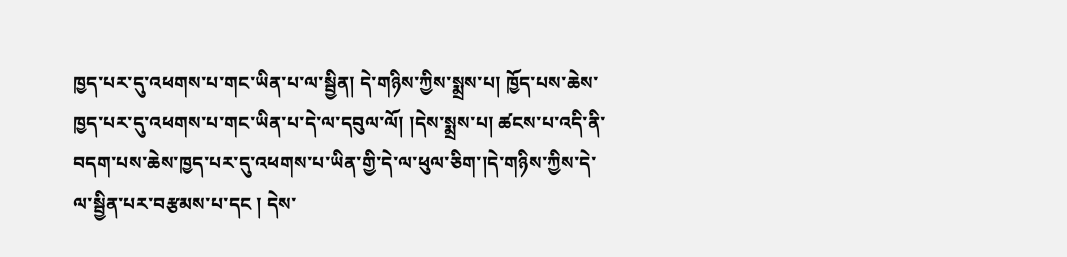ཁྱད་པར་དུ་འཕགས་པ་གང་ཡིན་པ་ལ་སྦྱིན། དེ་གཉིས་ཀྱིས་སྨྲས་པ། ཁྱོད་པས་ཆེས་ཁྱད་པར་དུ་འཕགས་པ་གང་ཡིན་པ་དེ་ལ་དབུལ་ལོ། །དེས་སྨྲས་པ། ཚངས་པ་འདི་ནི་བདག་པས་ཆེས་ཁྱད་པར་དུ་འཕགས་པ་ཡིན་གྱི་དེ་ལ་ཕུལ་ཅིག་།དེ་གཉིས་ཀྱིས་དེ་ལ་སྦྱིན་པར་བརྩམས་པ་དང ། དེས་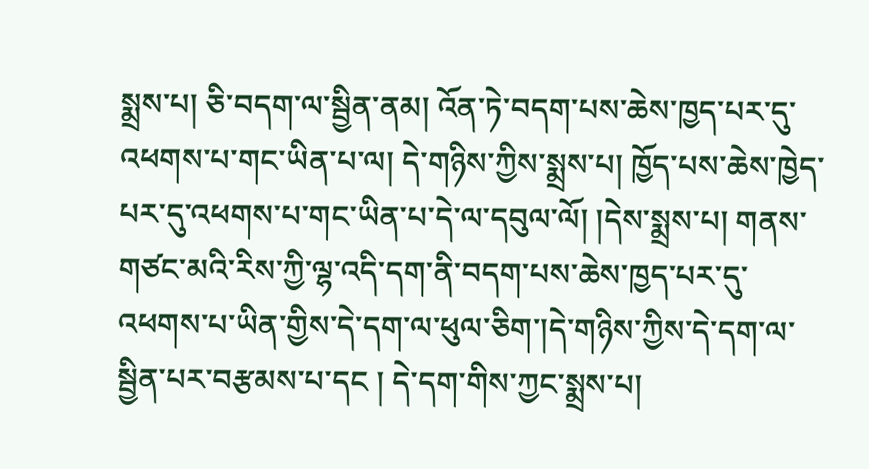སྨྲས་པ། ཅི་བདག་ལ་སྦྱིན་ནམ། འོན་ཏེ་བདག་པས་ཆེས་ཁྱད་པར་དུ་འཕགས་པ་གང་ཡིན་པ་ལ། དེ་གཉིས་ཀྱིས་སྨྲས་པ། ཁྱོད་པས་ཆེས་ཁྱེད་པར་དུ་འཕགས་པ་གང་ཡིན་པ་དེ་ལ་དབུལ་ལོ། །དེས་སྨྲས་པ། གནས་གཙང་མའི་རིས་ཀྱི་ལྷ་འདི་དག་ནི་བདག་པས་ཆེས་ཁྱད་པར་དུ་འཕགས་པ་ཡིན་གྱིས་དེ་དག་ལ་ཕུལ་ཅིག་།དེ་གཉིས་ཀྱིས་དེ་དག་ལ་སྦྱིན་པར་བརྩམས་པ་དང ། དེ་དག་གིས་ཀྱང་སྨྲས་པ།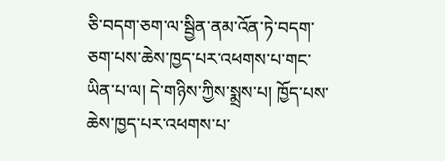ཅི་བདག་ཅག་ལ་སྦྱིན་ནམ་འོན་ཏེ་བདག་ཅག་པས་ཆེས་ཁྱད་པར་འཕགས་པ་གང་ཡིན་པ་ལ། དེ་གཉིས་ཀྱིས་སྨྲས་པ། ཁྱོད་པས་ཆེས་ཁྱད་པར་འཕགས་པ་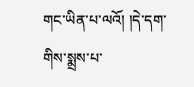གང་ཡིན་པ་ལའོ། །དེ་དག་གིས་སྨྲས་པ་